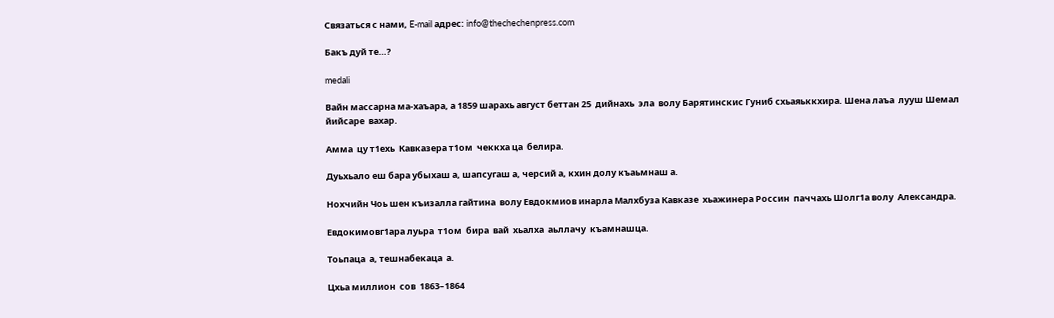Связаться с нами, E-mail адрес: info@thechechenpress.com

Бакъ дуй те…?

medali

Вайн массарна ма-хаъара, а 1859 шарахь август беттан 25  дийнахь  эла  волу Барятинскис Гуниб схьаяьккхира. Шена лаъа  лууш Шемал  йийсаре  вахар.

Амма  цу т1ехь  Кавказера т1ом  чеккха ца  белира.

Дуьхьало еш бара убыхаш а, шапсугаш а, черсий а, кхин долу къаьмнаш а.

Нохчийн Чоь шен къизалла гайтина  волу Евдокмиов инарла Малхбуза Кавказе  хьажинера Россин  паччахь Шолг1а волу  Александра.

Евдокимовг1ара луьра  т1ом  бира  вай  хьалха  аьллачу  къамнашца.

Тоьпаца  а, тешнабекаца  а.

Цхьа миллион  сов  1863–1864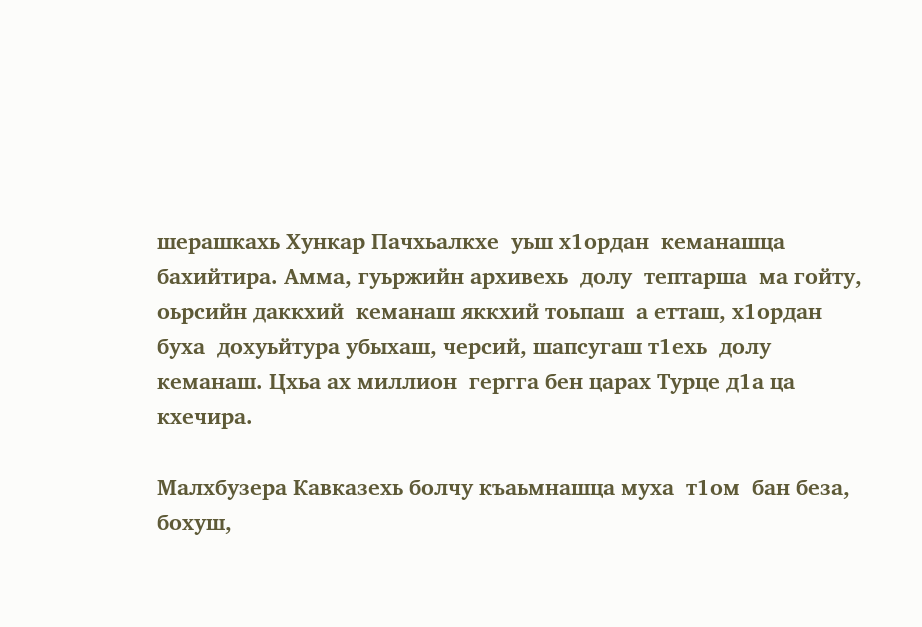шерашкахь Хункар Пачхьалкхе  уьш х1ордан  кеманашца бахийтира. Амма, гуьржийн архивехь  долу  тептарша  ма гойту, оьрсийн даккхий  кеманаш яккхий тоьпаш  а етташ, х1ордан буха  дохуьйтура убыхаш, черсий, шапсугаш т1ехь  долу  кеманаш. Цхьа ах миллион  гергга бен царах Турце д1а ца кхечира.

Малхбузера Кавказехь болчу къаьмнашца муха  т1ом  бан беза, бохуш,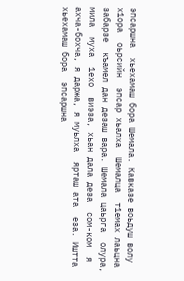эпсаршна  хьехамаш бора Шемала. Кавказе воьдуш волу  х1ора  оьрсийн  эпсар хьалха  Шемалца  т1емах лаьцна  забарзе  къамел дан дезаш вара. Шемала цаьрга  олура, мила  муха  1ехо  виэза, хьан дала деза  сом-ком  я ахча-бохча, я даржа, я муьлха  ярташ ата  еза. Иштта хьехамаш бора  эпсаршна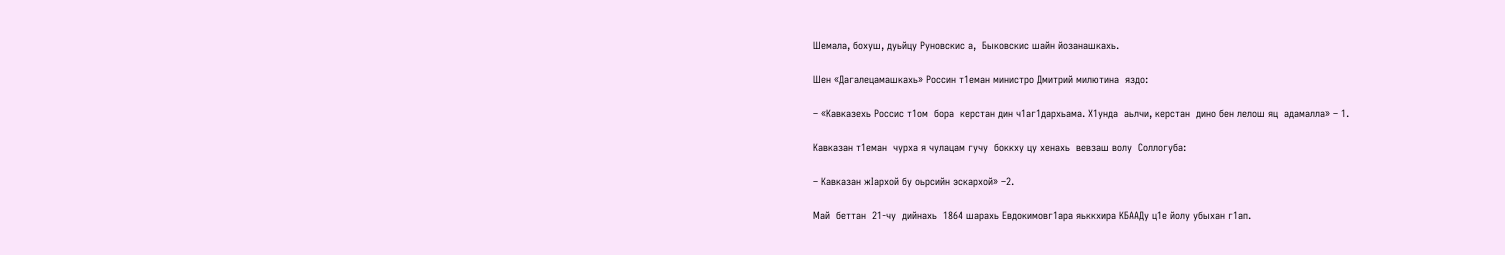Шемала, бохуш, дуьйцу Руновскис а,  Быковскис шайн йозанашкахь.

Шен «Дагалецамашкахь» Россин т1еман министро Дмитрий милютина  яздо:

– «Кавказехь Россис т1ом  бора  керстан дин ч1аг1дархьама. Х1унда  аьлчи, керстан  дино бен лелош яц  адамалла» – 1.

Кавказан т1еман  чурха я чулацам гучу  боккху цу хенахь  вевзаш волу  Соллогуба:

– Кавказан жIархой бу оьрсийн эскархой» –2.

Май  беттан  21-чу  дийнахь  1864 шарахь Евдокимовг1ара яьккхира КБААДу ц1е йолу убыхан г1ап.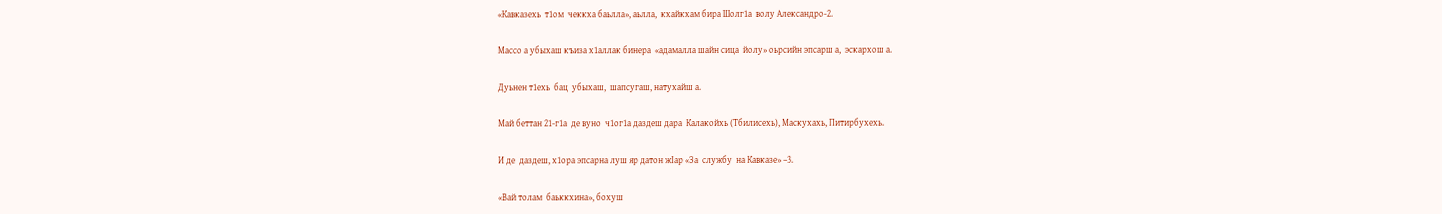«Кавказехь  т1ом  чеккха баьлла», аьлла,  кхайкхам бира Шолг1а  волу Александро-2.

Массо а убыхаш къиза х1аллак бинера  «адамалла шайн сица  йолу» оьрсийн эпсарш а,  эскархош а.

Дуьнен т1ехь  бац  убыхаш,  шапсугаш, натухайш а.

Май беттан 21-г1а  де вуно  ч1ог1а даздеш дара  Калакойхь (Тбилисехь), Маскухахь, Питирбухехь.

И де  даздеш, х1ора эпсарна луш яр датон жIар «За  службу  на Кавказе» –3.

«Вай толам  баьккхина», бохуш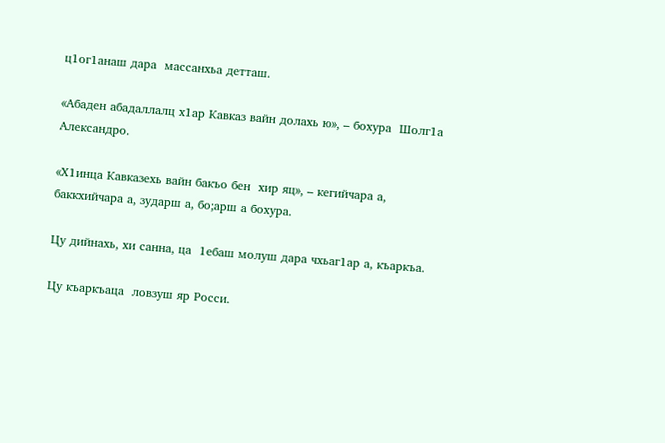ц1ог1анаш дара  массанхьа детташ.

«Абаден абадаллалц х1ар Кавказ вайн долахь ю», – бохура  Шолг1а Александро.

«Х1инца Кавказехь вайн бакъо бен  хир яц», – кегийчара а, баккхийчара а, зударш а, бо;арш а бохура.

Цу дийнахь, хи санна, ца  1ебаш молуш дара чхьаг1ар а, къаркъа.

Цу къаркъаца  ловзуш яр Росси.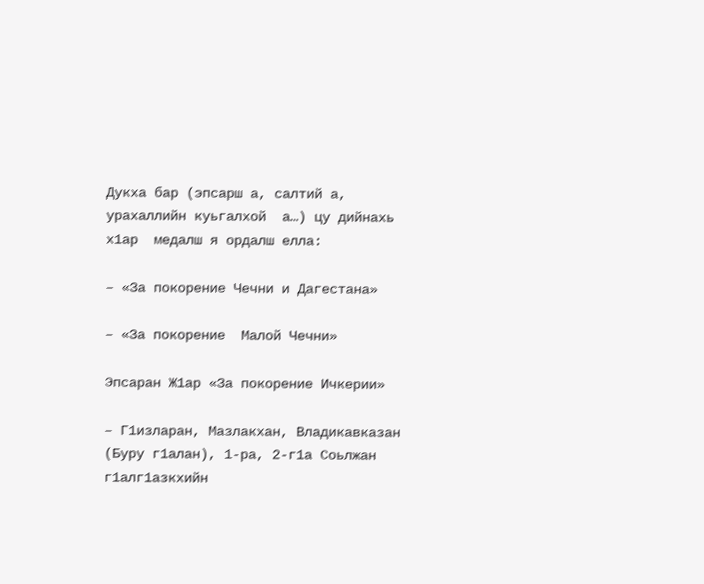Дукха бар (эпсарш а, салтий а, урахаллийн куьгалхой  а…) цу дийнахь  х1ар  медалш я ордалш елла:

– «За покорение Чечни и Дагестана»

– «За покорение  Малой Чечни»

Эпсаран Ж1ар «За покорение Ичкерии»

– Г1изларан, Мазлакхан, Владикавказан (Буру г1алан), 1-ра, 2-г1а Соьлжан г1алг1азкхийн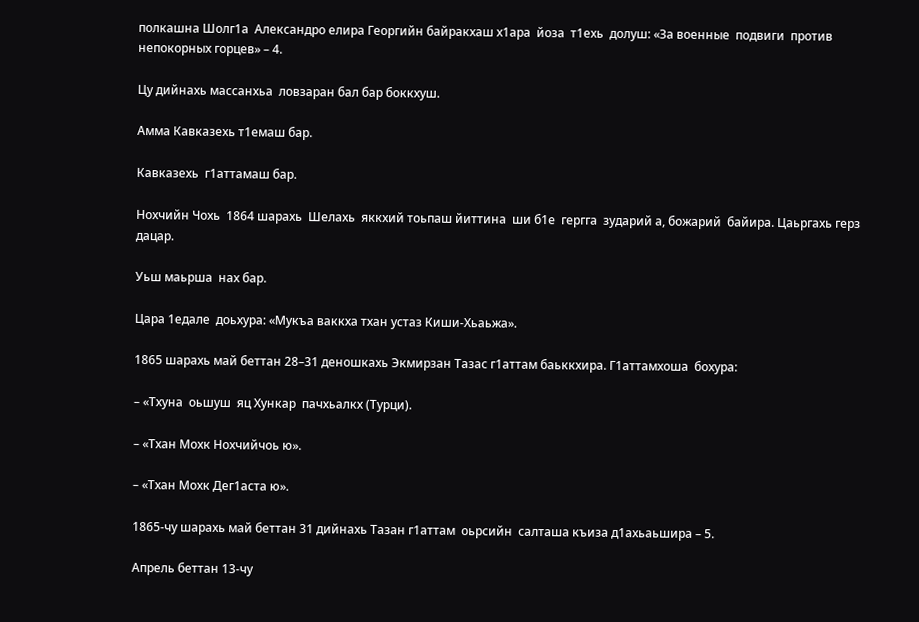полкашна Шолг1а  Александро елира Георгийн байракхаш х1ара  йоза  т1ехь  долуш: «За военные  подвиги  против  непокорных горцев» – 4.

Цу дийнахь массанхьа  ловзаран бал бар боккхуш.

Амма Кавказехь т1емаш бар.

Кавказехь  г1аттамаш бар.

Нохчийн Чохь  1864 шарахь  Шелахь  яккхий тоьпаш йиттина  ши б1е  гергга  зударий а, божарий  байира. Цаьргахь герз дацар.

Уьш маьрша  нах бар.

Цара 1едале  доьхура: «Мукъа ваккха тхан устаз Киши-Хьаьжа».

1865 шарахь май беттан 28–31 деношкахь Экмирзан Тазас г1аттам баьккхира. Г1аттамхоша  бохура:

– «Тхуна  оьшуш  яц Хункар  пачхьалкх (Турци).

– «Тхан Мохк Нохчийчоь ю».

– «Тхан Мохк Дег1аста ю».

1865-чу шарахь май беттан 31 дийнахь Тазан г1аттам  оьрсийн  салташа къиза д1ахьаьшира – 5.

Апрель беттан 13-чу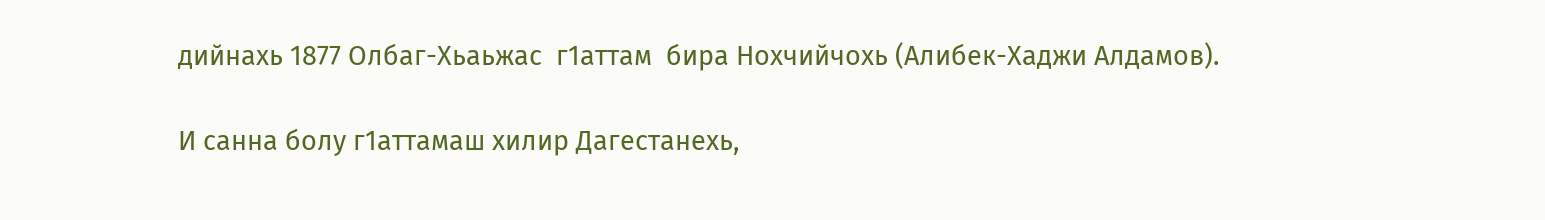дийнахь 1877 Олбаг-Хьаьжас  г1аттам  бира Нохчийчохь (Алибек-Хаджи Алдамов).

И санна болу г1аттамаш хилир Дагестанехь,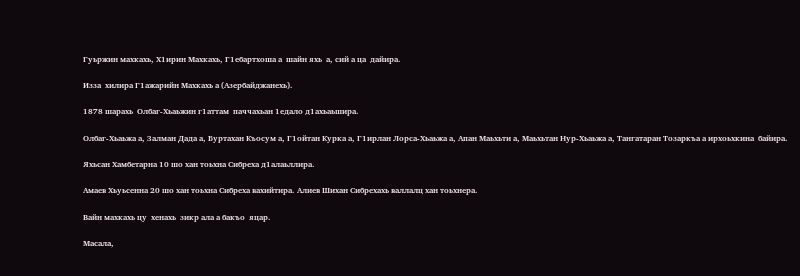Гуьржин махкахь, Х1ирин Махкахь, Г1ебартхоша а  шайн яхь  а, сий а ца  дайира.

Изза  хилира Г1ажарийн Махкахь а (Азербайджанехь).

1878 шарахь  Олбаг-Хьаьжин г1аттам  паччахьан 1едало д1ахьаьшира.

Олбаг-Хьаьжа а, Залман Дада а, Буртахан Къосум а, Г1ойтан Курка а, Г1ирлан Лорса-Хьаьжа а, Апан Маьхьти а, Маьхьтан Нур-Хьаьжа а, Тангатаран Тозаркъа а ирхоьхкина  байира.

Яхьсан Хамбетарна 10 шо хан тоьхна Сибреха д1алаьллира.

Амаев Хьуьсенна 20 шо хан тоьхна Сибреха вахийтира. Алиев Шихан Сибрехахь валлалц хан тоьхнера.

Вайн махкахь цу  хенахь  зикр ала а бакъо  яцар.

Масала,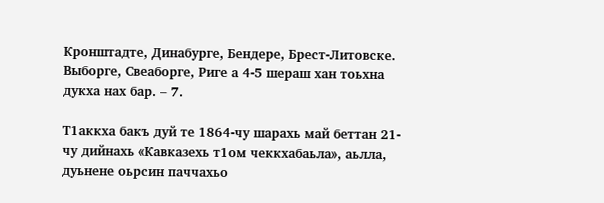Кронштадте, Динабурге, Бендере, Брест-Литовске. Выборге, Свеаборге, Риге а 4-5 шераш хан тоьхна дукха нах бар. – 7.

Т1аккха бакъ дуй те 1864-чу шарахь май беттан 21-чу дийнахь «Кавказехь т1ом чеккхабаьла», аьлла, дуьнене оьрсин паччахьо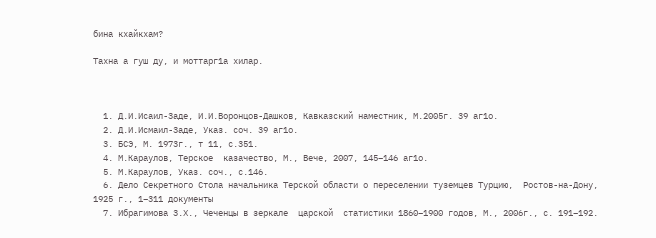бина кхайкхам?

Тахна а гуш ду, и моттарг1а хилар.



  1. Д.И.Исаил-Заде, И.И.Воронцов-Дашков, Кавказский наместник, М.2005г. 39 аг1о.
  2. Д.И.Исмаил-Заде, Указ. соч. 39 аг1о.
  3. БСЭ, М. 1973г., т 11, с.351.
  4. М.Караулов, Терское  казачество, М., Вече, 2007, 145–146 аг1о.
  5. М.Караулов, Указ. соч., с.146.
  6. Дело Секретного Стола начальника Терской области о переселении туземцев Турцию,  Ростов-на-Дону, 1925 г., 1–311 документы
  7. Ибрагимова З.Х., Чеченцы в зеркале  царской  статистики 1860–1900 годов, М., 2006г., с. 191–192.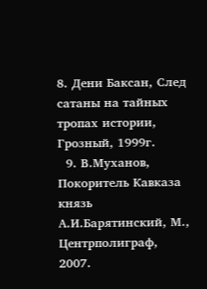8. Дени Баксан, След сатаны на тайных тропах истории, Грозный, 1999г.
  9. В.Муханов, Покоритель Кавказа князь А.И.Барятинский, М., Центрполиграф, 2007.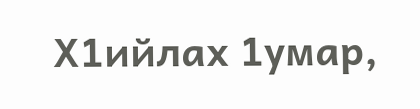Х1ийлах 1умар,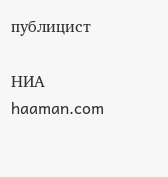публицист

НИА haaman.com